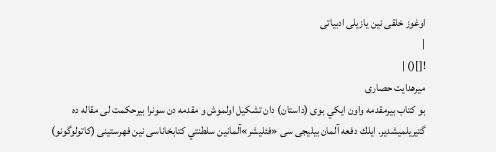اوغوز خلقی نين يازيلی ادبياتی
|
![]() |
ميرهدايت حصاری
بو كتاب بيرمقدمه واون ايكي بوی (داستان) دان تشكيل اولموش و مقدمه دن سونرا بيرحكمت لی مقاله ده گتيريلميشدير. ايلك دفعه آلمان بيليجی سی «فئليشر»آلمانين سلطنتي كتابخاناسی نين فهرستينی (كاتولوگونو)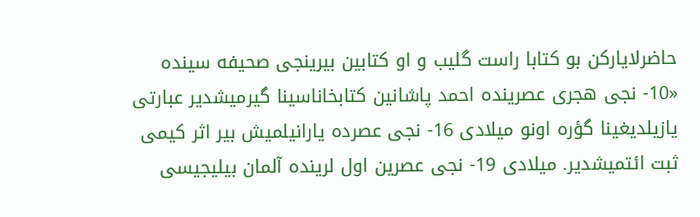حاضرلاياركن بو كتابا راست گليب و او كتابين بيرينجی صحيفه سينده «10- نجی هجری عصرينده احمد پاشانين كتابخاناسينا گيرميشدير عبارتی يازيلديغينا گؤره اونو ميلادی 16- نجی عصرده يارانيلميش بير اثر كيمی ثبت ائتميشدير. ميلادی 19- نجی عصرين اول لرينده آلمان بيليجيسی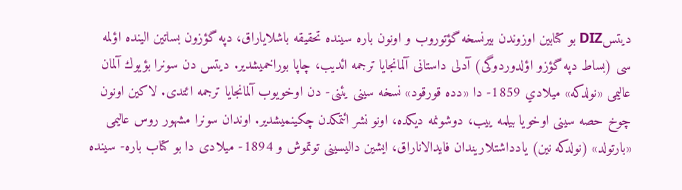ديتسDIZ بو کتابين اوزوندن بيرنسخه گؤتوروب و اونون باره سينده تحقيقه باشلاياراق، دپه گؤزون بساتين الينده اؤلمه سی (بساط دپه گؤزو اؤلدوردوگی) آدلی داستانی آلمانجايا ترجمه ائديب، چاپا بوراخميشدير. ديتس دن سونرا بؤيوك آلمان عاليمی «نولدكه» ميلادي 1859- دا «دده قورقود» نسخه سينی يئنی- دن اوخويوب آلمانجايا ترجمه ائتدی. لاكين اونون چوخ حصه سينی اوخويا بيلمه ييب، دوشونمه ديكده، اونو نشر ائتمكدن چكينميشدير. اوندان سونرا مشهور روس عاليمی «بارتولد» (نولدكه نين) يادداشتلاريندان فايدالاناراق، ايشين داليسينی توتموش و 1894- ميلادی دا بو كتاب باره- سينده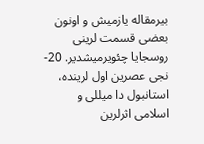بيرمقاله يازميش و اونون بعضی قسمت لرينی روسجايا چئويرميشدير. 20- نجی عصرين اول لرينده، استانبول دا ميللی و اسلامی اثرلرين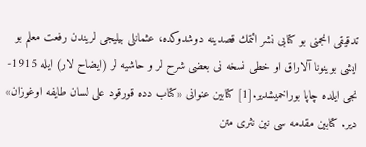تدقيقی انجمنی بو كتابی نشر ائتمك قصدينه دوشدوكده، عثمانلی بيليجی لريندن رفعت معلم بو ايشی بوينونا آلاراق او خطی نسخه نی بعضی شرح لر و حاشيه لر (ايضاح لار) ايله 1915- نجی ايلده چاپا بوراخميشدير.[1] كتابين عنوانی «كتاب دده قورقود علی لسان طايفه اوغوزان» دير. كتابين مقدمه سی نين نثری متن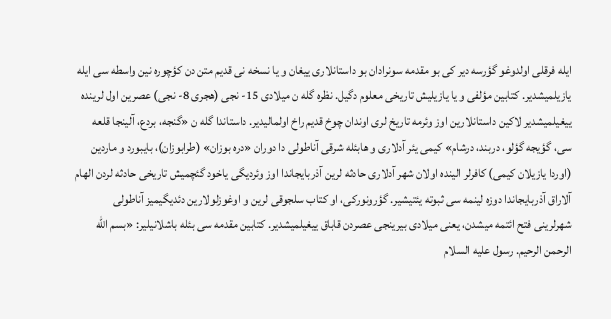ايله فرقلی اولدوغو گؤرسه دير كی بو مقدمه سونرادان بو داستانلاری ييغان و يا نسخه نی قديم متن دن كؤچوره نين واسطه سی ايله يازيلميشدير. كتابين مؤلفی و يا يازيليش تاريخی معلوم دگيل. نظره گله ن ميلادی 15- نجی (هجری 8- نجی) عصرين اول لرينده ييغيلميشدير لاكين داستانلارين اوز وئرمه تاريخ لری اوندان چوخ قديم راخ اولماليدير. داستاندا گله ن «گنجه، بردع، آلينجا قلعه سی، گؤيجه گؤلو، دربند، درشام» كيمی يئر آدلاری و هابئله شرقی آناطولی دا دوران «دره بوزان» (طرابوزان)، بايبورد و ماردين (اوردا يازيلان كيمی) كافرلر الينده اولان شهر آدلاری حادثه لرين آذربايجاندا اوز وئرديگی ياخود گئچميش تاريخی حادثه لردن الهام آلاراق آذربايجاندا دوزه لينمه سی ثبوته يئتيشير. گؤرونوركی، او كتاب سلجوقی لرين و اوغوزلولارين دئديگيميز آناطولی شهرلرينی فتح ائتمه ميشدن، يعنی ميلادی بيرينجی عصردن قاباق ييغيلميشدير. كتابين مقدمه سی بئله باشلانيلير: «بسم الله الرحمن الرحيم. رسول عليه السلام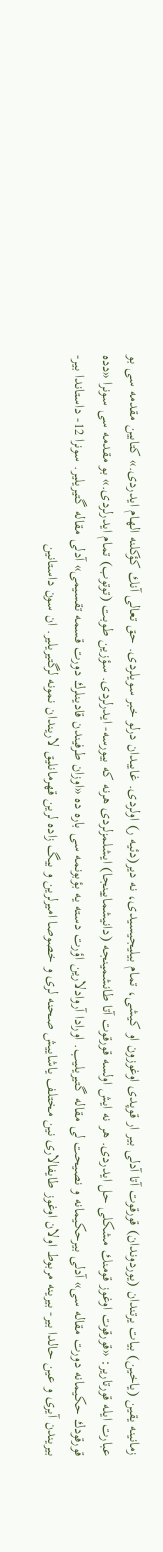زمانينه يقين (ياخين) بيات يرتندان (يوردوندان) قورقوت آتا آدلی بير ار قوپدی اوغوزون او كيشی، تمام بيليجيسيدی، نه دير(دئيه ر) اولردی. غايبدان درلو خبر سويلردی. حق تعالی آنك كؤكلنه الهام ايدردی.» كتابين مقدمه سی بو عبارت ايله قورتارير: «قورقوت اوغوز قومنك مشكلی حل ايدردی. هر نه ايش اولسه قورقوت آتا طانشمينجه (دانيشمايينجا) ايشلمزلردی هرنه كه بيورسه- ايدرلردی. سؤزين طوبت (توتوب) تمام ايدرلردی.» بو مقدمه سی سونرا «دده قورقودك حكيمانه دورت مقاله سی» آدلی بيرحكيمانه و نصيحت لی مقاله گتيريليب. اورادا آروادلارين اؤرت دسته يه بؤبونمه سی باره ده «اوزان طرفيندن قادينلرك دورت قسمه تقسيمی» آدلی مقاله گتيريلير. سونرا 12- داستاندا بير- بيريندن آيری و عين حالدا بير- بيرينه مربوط اولان اوغوز طايفالاری نين مختلف ياشاييش صحنه لری و خصوصا اميرلرين و بيگ زاده لرين قهرمانليق لاريندان نمونه لرگتيريلير. ان سون داستانين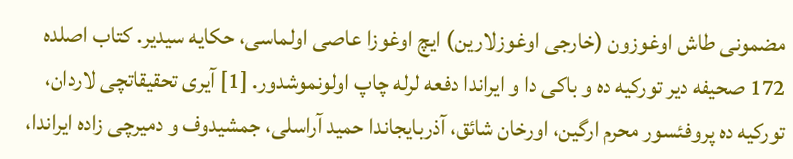مضمونی طاش اوغوزون (خارجی اوغوزلارين) ايچ اوغوزا عاصی اولماسی، حكايه سيدير. كتاب اصلده 172 صحيفه دير توركيه ده و باكی دا و ايراندا دفعه لرله چاپ اولونموشدور. [1] آيری تحقيقاتچی لاردان، توركيه ده پروفئسور محرم ارگين، اورخان شائق، آذربايجاندا حميد آراسلی، جمشيدوف و دميرچی زاده ايراندا،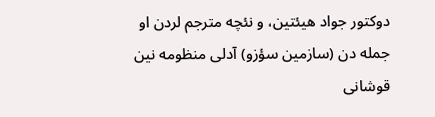دوكتور جواد هيئتين، و نئچه مترجم لردن او جمله دن (سازمين سؤزو) آدلی منظومه نين قوشانی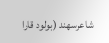شاعرسهند (بولود قارا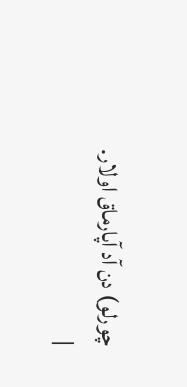چورلو) دن آد آپارماق اولار.
|